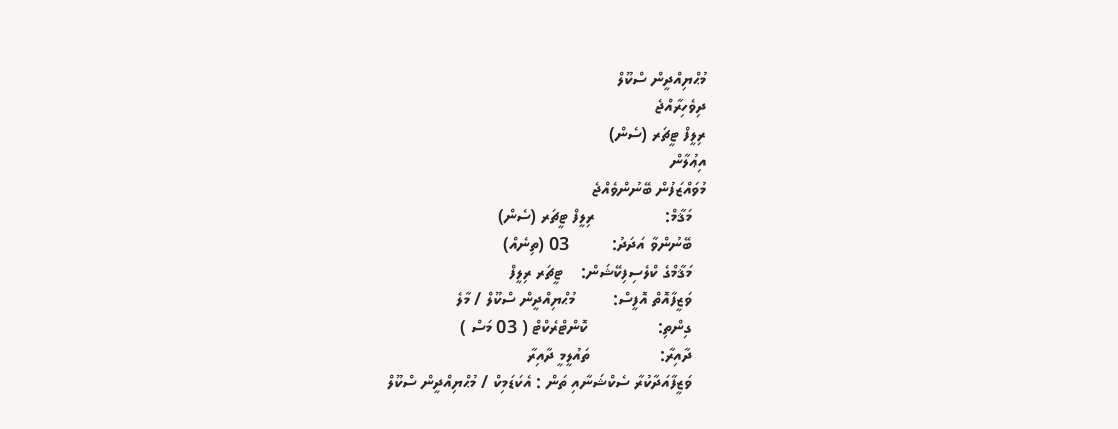މުޙްޔިއްދީން ސްކޫލް
ދިވެހިރާއްޖެ
ރިލީފް ޓީޗަރ (ސެން)
އިޢުލާން
މުވައްޒަފުން ބޭނުންވެއްޖެ
   މަޤާމް:               ރިލީފް ޓީޗަރ (ސެން)
   ބޭނުންވާ އަދަދު:         03 (ތިނެއް)
   މަޤާމްގެ ކްލެސިފިކޭޝަން:    ޓީޗަރ ރިލީފް
   ވަޒީފާއޮތް އޮފީސް:        މުޙްޔިއްދީން ސްކޫލް / މާލެ
   ގިންތި:               ކޮންޓްރެކްޓް ( 03 މަސް )
   ދާއިރާ:               ތައުލީމީ ދާއިރާ
   ވަޒީފާއަދާކުރާ ސެކްޝަނާއި ތަން : އެކަޑަމިކް / މުޙްޔިއްދީން ސްކޫލް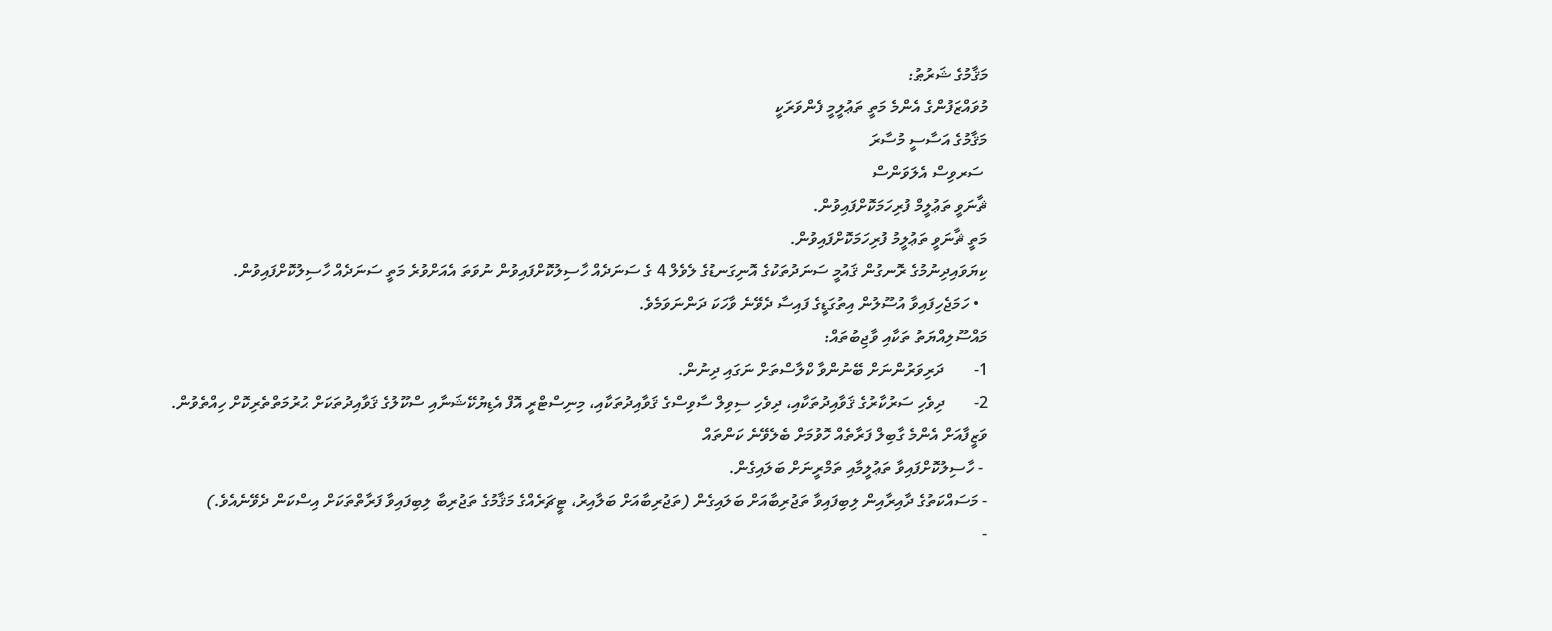މަޤާމުގެ ޝަރުޠު:
މުވައްޒަފުންގެ އެންމެ މަތީ ތަޢުލީމީ ފެންވަރަކީ
މަޤާމުގެ އަސާސީ މުސާރަ
 ސަރވިސް އެލަވަންސް
ޘާނަވީ ތަޢުލީމް ފުރިހަމަކޮށްފައިވުން.
މަތީ ޘާނަވީ ތަޢުލީމު ފުރިހަމަކޮށްފައިވުން.
ކިޔަވައިދިނުމުގެ ރޮނގުން ޤައުމީ ސަނަދުތަކުގެ އޮނިގަނޑުގެ ލެވެލް 4 ގެ ސަނަދެއް ހާސިލުކޮށްފައިވުން ނުވަތަ އެއަށްވުރެ މަތީ ސަނަދެއް ހާސިލުކޮށްފައިވުން.
  • ހަމަޖެހިފައިވާ އުސޫލުން އިތުގަޑީގެ ފައިސާ ދެވޭނެ ވާހަކަ ދަންނަވަމެވެ.
މައްސޫލިއްޔަތު ތަކާއި ވާޖިބުތައް:
1-       ދަރިވަރުންނަށް ބޭނުންވާ ކްލާސްތަށް ނަގައި ދިނުން.
2-       ދިވެހި ސަރުކާރުގެ ޤަވާއިދުތަކާއި، ދިވެހި ސިވިލް ސާވިސްގެ ޤަވާއިދުތަކާއި، މިނިސްޓްރީ އޮފް އެޑިޔުކޭޝަނާއި ސްކޫލުގެ ޤަވާއިދުތަކަށް ޙުރުމަތްތެރިކޮށް ހިއްތެވުން.
ވަޒީފާއަށް އެންމެ ގާބިލް ފަރާތެއް ހޮވުމަށް ބެލެވޭނެ ކަންތައް
 - ހާސިލުކޮށްފައިވާ ތަޢުލީމާއި ތަމްރީނަށް ބަލައިގެން.
- މަސައްކަތުގެ ދާއިރާއިން ލިބިފައިވާ ތަޖުރިބާއަށް ބަލައިގެން (ތަޖުރިބާއަށް ބަލާއިރު، ޓީޗަރެއްގެ މަޤާމުގެ ތަޖުރިބާ ލިބިފައިވާ ފަރާތްތަކަށް އިސްކަން ދެވޭނެއެވެ.)
-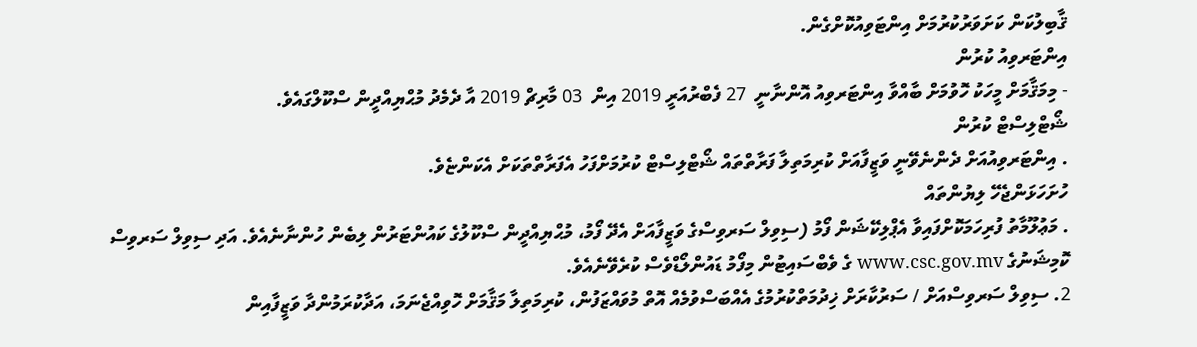ޤާބިލުކަން ކަށަވަރުކުރުމަށް އިންޓަވިއުކޮށްގެން.
އިންޓަރވިއު ކުރުން
- މިމަޤާމަށް މީހަކު ހޮވުމަށް ބާއްވާ އިންޓަރވިއު އޮންނާނީ  27 ފެބްރުއަރީ 2019 އިން  03 މާރިޗް 2019 އާ ދެމެދު މުޙްޔިއްދީން ސްކޫލްގައެވެ.
ޝޯޓްލިސްޓް ކުރުން
. އިންޓަރވިއުއަށް ދެންނެވޭނީ ވަޒީފާއަށް ކުރިމަތިލާ ފަރާތްތައް ޝޯޓްލިސްޓް ކުރުމަށްފަހު އެފަރާތްތަކަށް އެކަންޏެވެ.
ހުށަހަޅަންޖެހޭ ލިޔުންތައް
. މަޢުލޫމާތު ފުރިހަމަކޮށްފައިވާ އެޕްލިކޭޝަން ފޯމު (ސިވިލް ސަރވިސްގެ ވަޒީފާއަށް އެދޭ ފޯމު، މުޙްޔިއްދީން ސްކޫލުގެ ކައުންޓަރުން ލިބެން ހުންނާނެއެވެ. އަދި ސިވިލް ސަރވިސް ކޮމިޝަނުގެ www.csc.gov.mv ގެ ވެބްސައިޓުން މިފޯމު ޑައުންލޯޑްވެސް ކުރެވޭނެއެވެ.
2. ސިވިލް ސަރވިސްއަށް / ސަރުކާރަށް ޚިދުމަތްކުރުމުގެ އެއްބަސްވުމެއް އޮތް މުވައްޒަފުން، ކުރިމަތިލާ މަޤާމަށް ހޮވިއްޖެނަމަ، އަދާކުރަމުންދާ ވަޒީފާއިން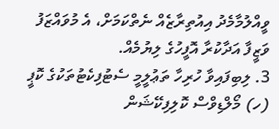ވީއްލުމާމެދު އިއުތިރާޒެއް ނެތްކަމަށް، އެ މުވައްޒަފު ވަޒީފާ އަދާކުރާ އޮފީހުގެ ލިޔުމެއް.
3. ލިބިފައިވާ ހުރިހާ ތަޢުލީމީ ސެޓުފިކެޓުތަކުގެ ކޮޕީ
(ހ) މޯލްޑިވްސް ކޮލިފިކޭޝަން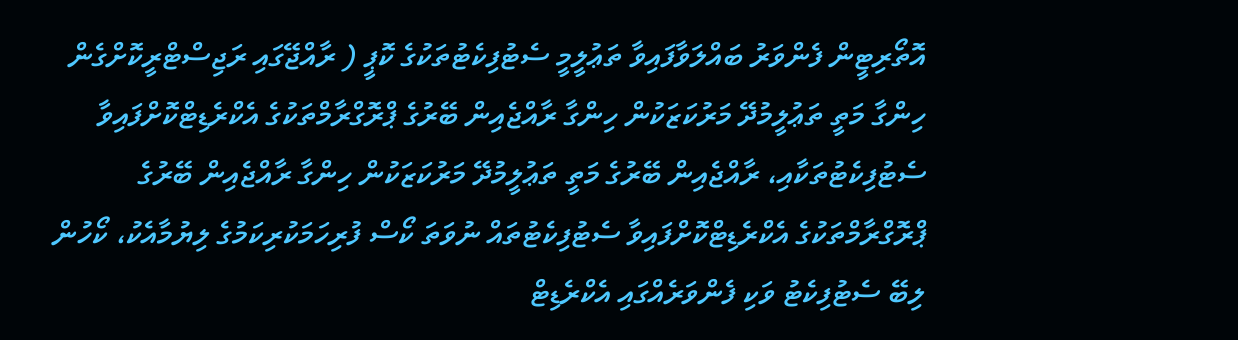އޮތޯރިޓީން ފެންވަރު ބައްލަވާފައިވާ ތަޢުލީމީ ސެޓުފިކެޓުތަކުގެ ކޮޕީ ( ރާއްޖޭގައި ރަޖިސްޓްރީކޮށްގެން ހިންގާ މަތީ ތަޢުލީމުދޭ މަރުކަޒަކުން ހިންގާ ރާއްޖެއިން ބޭރުގެ ޕްރޮގްރާމްތަކުގެ އެކްރެޑިޓްކޮށްފައިވާ ސެޓުފިކެޓުތަކާއި، ރާއްޖެއިން ބޭރުގެ މަތީ ތަޢުލީމުދޭ މަރުކަޒަކުން ހިންގާ ރާއްޖެއިން ބޭރުގެ ޕްރޮގްރާމްތަކުގެ އެކްރެޑިޓްކޮށްފައިވާ ސެޓުފިކެޓުތައް ނުވަތަ ކޯސް ފުރިހަމަކުރިކަމުގެ ލިޔުމާއެކު، ކޯހުން ލިބޭ ސެޓުފިކެޓު ވަކި ފެންވަރެއްގައި އެކްރެޑިޓް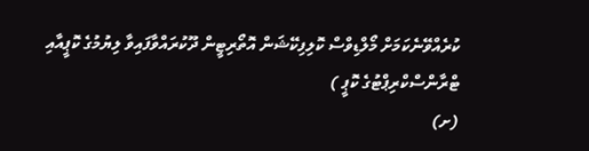ކުރެއްވޭނެކަމަށް މޯލްޑިވްސް ކޮލިފިކޭޝަން އޮތޯރިޓީން ދޫކުރައްވާފައިވާ ލިޔުމުގެ ކޮޕީއާއި ޓްރާންސްކްރިޕްޓުގެ ކޮޕީ )
(ށ)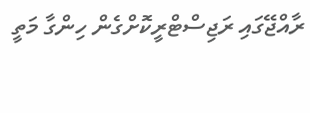ރާއްޖޭގައި ރަޖިސްޓްރީކޮށްގެން ހިންގާ މަތީ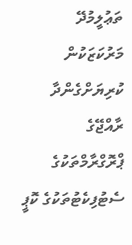ތަޢުލީމުދޭ މަރުކަޒަކުން ކުރިޔަށްގެންދާ ރާއްޖޭގެ ޕްރޮގްރާމްތަކުގެ ސެޓުފިކެޓުތަކުގެ ކޮޕީ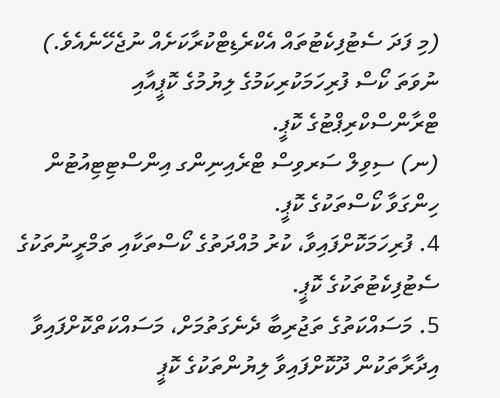(މި ފަދަ ސެޓުފިކެޓުތައް އެކްރެޑިޓްކުރާކަށެއް ނުޖެހޭނެއެވެ.) ނުވަތަ ކޯސް ފުރިހަމަކުރިކަމުގެ ލިޔުމުގެ ކޮޕީއާއި ޓްރާންސްކްރިޕްޓުގެ ކޮޕީ.
(ނ) ސިވިލް ސަރވިސް ޓްރެއިނިންގ އިންސްޓިޓިއުޓުން ހިންގަވާ ކޯސްތަކުގެ ކޮޕީ.
4. ފުރިހަމަކޮށްފައިވާ، ކުރު މުއްދަތުގެ ކޯސްތަކާއި ތަމްރީނުތަކުގެ ސެޓުފިކެޓުތަކުގެ ކޮޕީ.
5. މަސައްކަތުގެ ތަޖުރިބާ ދެނެގަތުމަށް، މަސައްކަތްކޮށްފައިވާ އިދާރާތަކުން ދޫކޮށްފައިވާ ލިޔުންތަކުގެ ކޮޕީ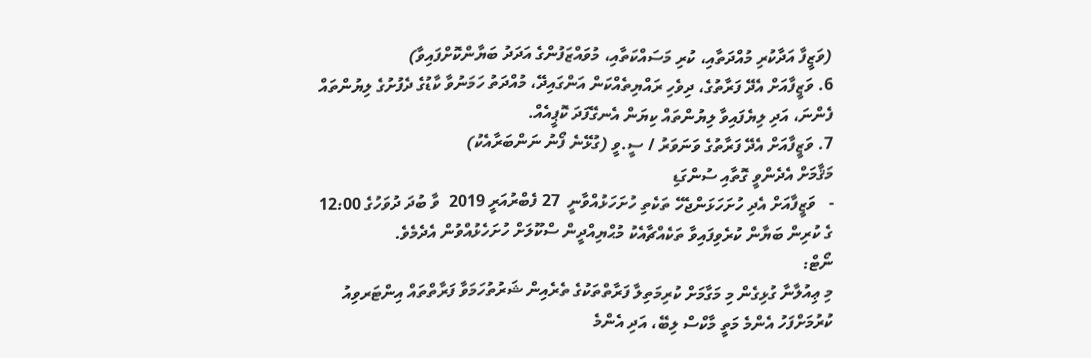(ވަޒީފާ އަދާކުރި މުއްދަތާއި، ކުރި މަސައްކަތާއި، މުވައްޒަފުންގެ އަދަދު ބަޔާންކޮށްފައިވާ)
6. ވަޒީފާއަށް އެދޭ ފަރާތުގެ، ދިވެހި ރައްޔިތެއްކަން އަންގައިދޭ، މުއްދަތު ހަމަނުވާ ކާޑުގެ ދެފުށުގެ ލިޔުންތައް ފެންނަ، އަދި ލިޔެފައިވާ ލިޔުންތައް ކިޔަން އެނގޭފަދަ ކޮޕީއެއް.
7. ވަޒީފާއަށް އެދޭ ފަރާތުގެ ވަނަވަރު / ސީ.ވީ (ގުޅޭނެ ފޯނު ނަންބަރާއެކު)
މަޤާމަށް އެދެންވީ ގޮތާއި ސުންގަޑި
-   ވަޒީފާއަށް އެދި ހުށަހަޅަންޖެހޭ ތަކެތި ހުށަހަޅުއްވާނީ  27 ފެބްރުއަރީ 2019  ވާ ބުދަ ދުވަހުގެ 12:00 ގެ ކުރިން ބަޔާން ކުރެވިފައިވާ ތަކެއްޗާއެކު މުޙްޔިއްދީން ސްކޫލަށް ހުށަހެޅުއްވުން އެދެމެވެ.
ނޯޓް:
މި ޢިއުލާނާ ގުޅިގެން މި މަގާމަށް ކުރިމަތިލާ ފަރާތްތަކުގެ ތެރެއިން ޝަރުތުހަމަވާ ފަރާތްތައް އިންޓަރވިއު ކުރުމަށްފަހު އެންމެ މަތީ މާކްސް ލިބޭ، އަދި އެންމެ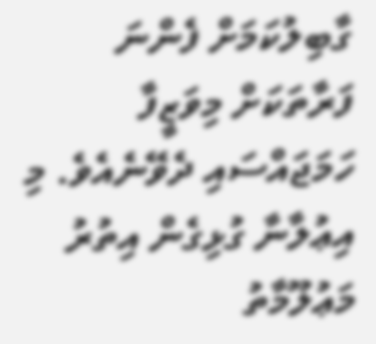ގާބިލުކަމަށް ފެންނަ ފަރާތަކަށް މިވަޒީފާ ހަމަޖައްސައި ދެވޭނެއެވެ. މި އިޢުލާނާ ގުޅިގެން އިތުރު މަޢުލޫމާތު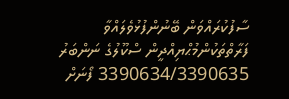ސާފުކުރައްވަން ބޭނުންފުޅުވެލައްވާ ފަރާތްތަކުންމުޙްޔިއްދީން ސްކޫލުގެ ނަންބަރު 3390634/3390635 ފޯނަށް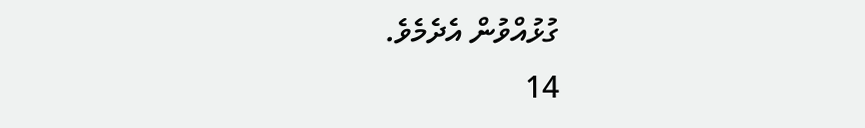ގުޅުއްވުން އެދެމެވެ.
14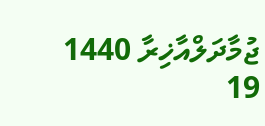ޖުމާދަލްއާޚިރާ 1440
19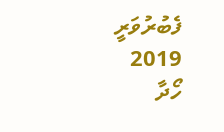ފެބުރުވަރީ 2019
ހޯދާ